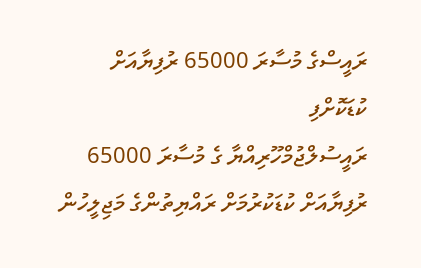ރައީސްގެ މުސާރަ 65000 ރުފިޔާއަށް ކުޑަކޮށްފި
ރައީސުލްޖުމްހޫރިއްޔާ ގެ މުސާރަ 65000 ރުފިޔާއަށް ކުޑަކުރުމަށް ރައްޔިތުންގެ މަޖިލީހުން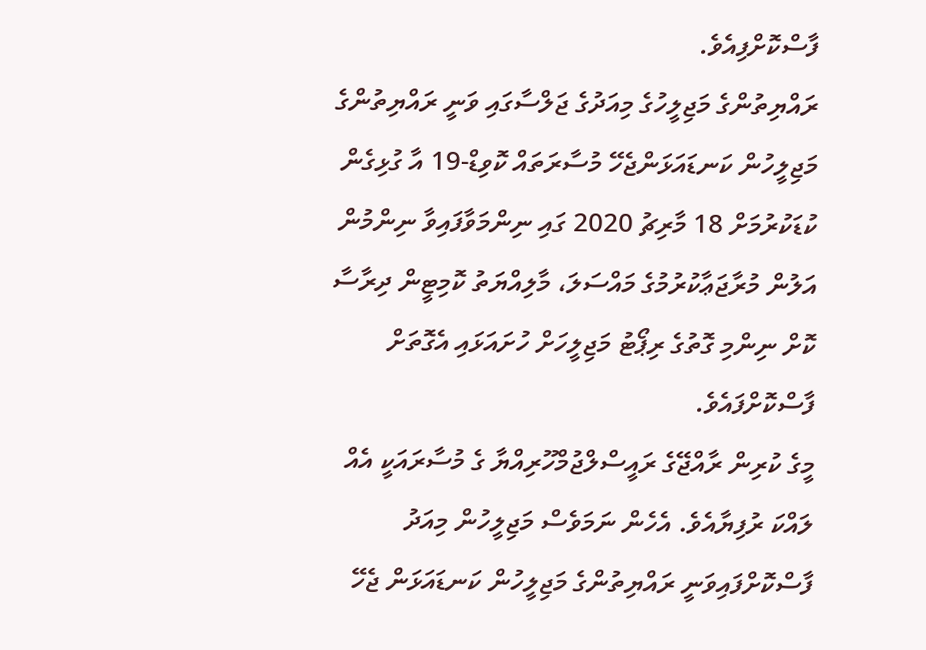ފާސްކޮށްފިއެވެ.
ރައްޔިތުންގެ މަޖިލީހުގެ މިއަދުގެ ޖަލްސާގައި ވަނީ ރައްޔިތުންގެ މަޖިލީހުން ކަނޑައަޅަންޖެހޭ މުސާރަތައް ކޮވިޑް-19 އާ ގުޅިގެން ކުޑަކުރުމަށް 18 މާރިޗު 2020 ގައި ނިންމަވާފައިވާ ނިންމުން އަލުން މުރާޖަޢާކުރުމުގެ މައްސަލަ، މާލިއްޔަތު ކޮމިޓީން ދިރާސާ ކޮށް ނިންމި ގޮތުގެ ރިޕޯޓު މަޖިލީހަށް ހުށައަޅައި އެގޮތަށް ފާސްކޮށްފައެވެ.
މީގެ ކުރިން ރާއްޖޭގެ ރައީސްލްޖުމްހޫރިއްޔާ ގެ މުސާރައަކީ އެއް ލައްކަ ރުފިޔާއެވެ. އެހެން ނަމަވެސް މަޖިލީހުން މިއަދު ފާސްކޮށްފައިވަނީ ރައްޔިތުންގެ މަޖިލީހުން ކަނޑައަޅަން ޖެހޭ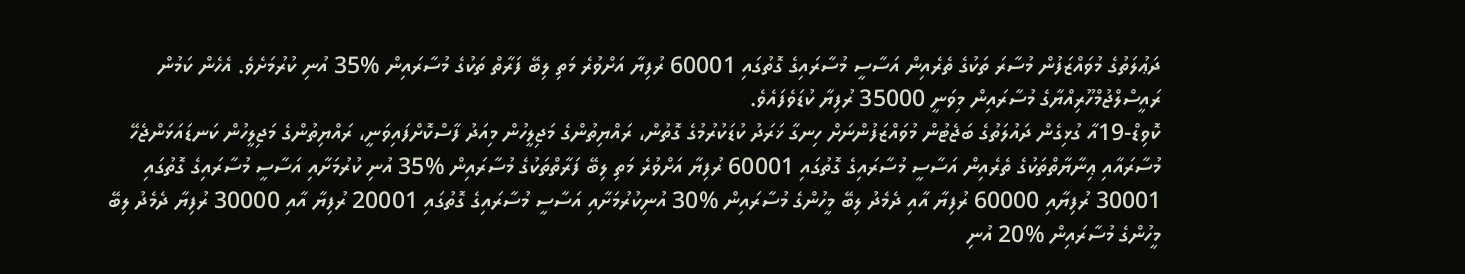ދަޢުލަތުގެ މުވައްޒަފުން މުސާރަ ތަކުގެ ތެރެއިން އަސާސީ މުސާރައިގެ ގޮތުގައި 60001 ރުފިޔާ އަށްވުރެ މަތި ލިބޭ ފަރާތް ތަކުގެ މުސާރައިން %35 އުނި ކުރުމަށެވެ. އެހެން ކަމުން ރައީސްލްޖުމްހޫރިއްޔާގެ މުސާރައިން މިވަނީ 35000 ރުފިޔާ ކުޑަވެފައެވެ.
ކޮވިޑް-19އާ ގުޅިގެން ދައުލަތުގެ ބަޖެޓުން މުވައްޒަފުންނަށް ހިނގާ ޚަރަދު ކުޑަކުރުމުގެ ގޮތުން، ރައްޔިތުންގެ މަޖިލީހުން މިއަދު ފާސްކޮށްފައިވަނީ، ރައްޔިތުންގެ މަޖިލީހުން ކަނޑައަޅަންޖެހޭ މުސާރައާއި ޢިނާޔާތްތަކުގެ ތެރެއިން އަސާސީ މުސާރައިގެ ގޮތުގައި 60001 ރުފިޔާ އަށްވުރެ މަތި ލިބޭ ފަރާތްތަކުގެ މުސާރައިން %35 އުނި ކުރުމަށާއި އަސާސީ މުސާރައިގެ ގޮތުގައި 30001 ރުފިޔާއި 60000 ރުފިޔާ އާއި ދެމެދު ލިބޭ މީހުންގެ މުސާރައިން %30 އުނިކުރުމަށާއި އަސާސީ މުސާރައިގެ ގޮތުގައި 20001 ރުފިޔާ އާއި 30000 ރުފިޔާ ދެމެދު ލިބޭ މީހުންގެ މުސާރައިން %20 އުނި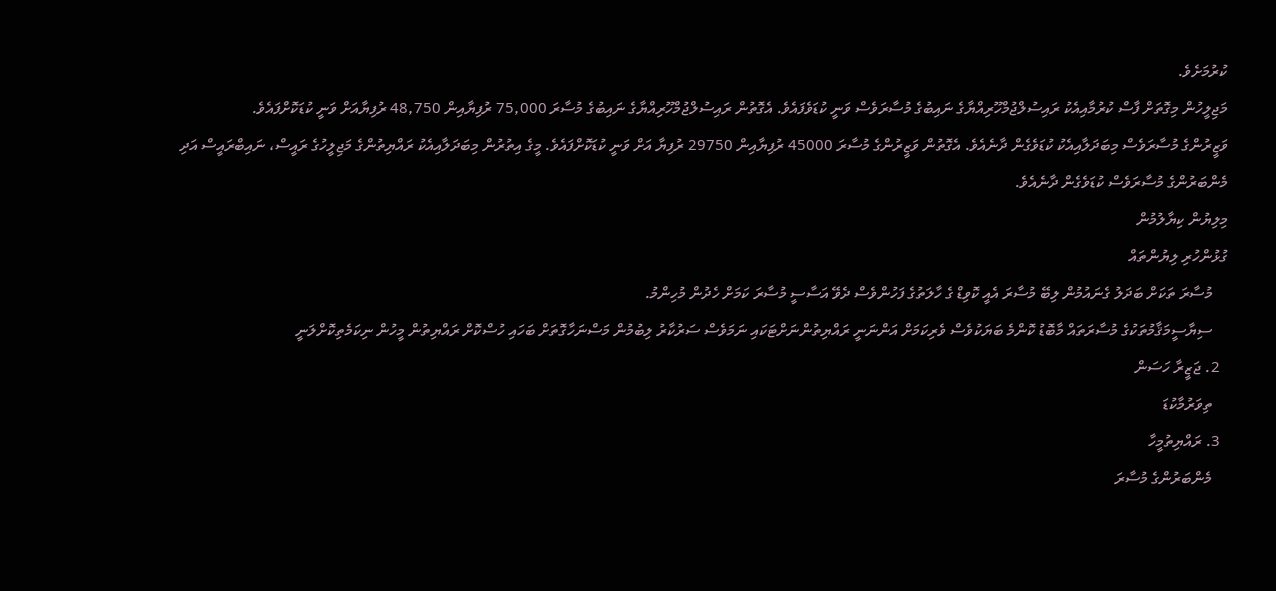ކުރުމަށެވެ.
މަޖިލީހުން މިގޮތަށް ފާސް ކުރުމާއިއެކު ރައިސުލްޖުމްހޫރިއްޔާގެ ނައިބުގެ މުސާރަވެސް ވަނީ ކުޑަވެފައެވެ. އެގޮތުން ރައިސުލްޖުމްހޫރިއްޔާގެ ނައިބުގެ މުސާރަ 75,000 ރުފިޔާއިން 48,750 ރުފިޔާއަށް ވަނީ ކުޑަކޮށްފައެވެ.
ވަޒީރުންގެ މުސާރަވެސް މިބަދަލާއިއެކު ކުޑަވެގެން ދާނެއެވެ. އެގޮތުން ވަޒީރުންގެ މުސާރަ 45000 ރުފިޔާއިން 29750 ރުފިޔާ އަށް ވަނީ ކުޑަކޮށްފައެވެ. މީގެ އިތުރުން މިބަދަލާއިއެކު ރައްޔިތުންގެ މަޖިލީހުގެ ރައީސް، ނައިބްރައީސް އަދި މެންބަރުންގެ މުސާރަވެސް ކުޑަވެގެން ދާނެއެވެ.
މިލިޔުން ކިޔާލުމުން
ގުޅުންހުރި ލިޔުންތައް
    މުސާރަ ތަކަށް ބަދަލު ގެނައުމުން ލިބޭ މުސާރަ އެއީ ކޮވިޑް ގެ ހާލަތުގެ ފަހުންވެސް ދެވޭ އަސާސީ މުސާރަ ކަމަށް ހެދުން މުހިންމު.
    ސިޔާސީމަޤާމުތަކުގެ މުސާރަތައް މާބޮޑު ކޮންމެ ބަޔަކުވެސް ވެރިކަމަށް އަންނަނީ ރައްޔިތުންނަށްޓަކައި ނަމަވެސް ސަރުކާރު ލިބުމުން މަސްނަހާގޮތަށް ބަހައި ހުސްކޮށް ރައްޔިތުން މީހުން ނިކަމެތިކޮށްލަނީ
  2. ޖަޒީރާ ހަސަން
    ތިވަރުމާކުޑަ
  3. ރައްޔިތުމީހާ
    މެންބަރުންގެ މުސާރަ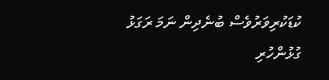ކުޑަކުރިވަރުވެސް ބުނެދިން ނަމަ ރަގަޅު
ގުޅުންހުރި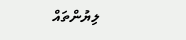ލިޔުންތައް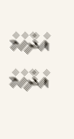އަދާހަމަ
އަދާހަމަ